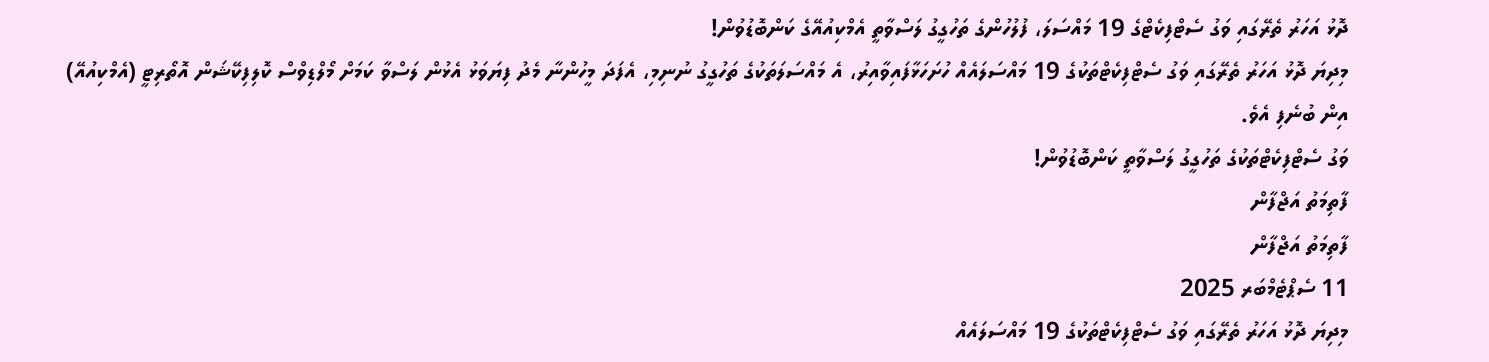ދޮޅު އަހަރު ތެރޭގައި ވަގު ސެޓްފިކެޓްގެ 19 މައްސަލަ، ފުލުހުންގެ ތަހުގީގު ލަސްވާތީ އެމްކިއުއޭގެ ކަންބޮޑުވުން!
މިދިޔަ ދޮޅު އަހަރު ތެރޭގައި ވަގު ސެޓްފިކެޓްތަކުގެ 19 މައްސަލައެއް ހުށަހަޅާފައިވާއިރު، އެ މައްސަލަތަކުގެ ތަހުގީގު ނުނިމި، އެފަދަ މީހުންނާ މެދު ފިޔަވަޅު އެޅުން ލަސްވާ ކަމަށް މޯލްޑިވްސް ކޮލިފިކޭޝަން އޮތޯރިޓީ (އެމްކިއުއޭ) އިން ބުނެފި އެވެ.
ވަގު ސެޓްފިކެޓްތަކުގެ ތަހުގީގު ލަސްވާތީ ކަންބޮޑުވުން!
ފާތިމަތު އަޖްފާން
ފާތިމަތު އަޖްފާން
11 ސެޕްޓެމްބަރ 2025
މިދިޔަ ދޮޅު އަހަރު ތެރޭގައި ވަގު ސެޓްފިކެޓްތަކުގެ 19 މައްސަލައެއް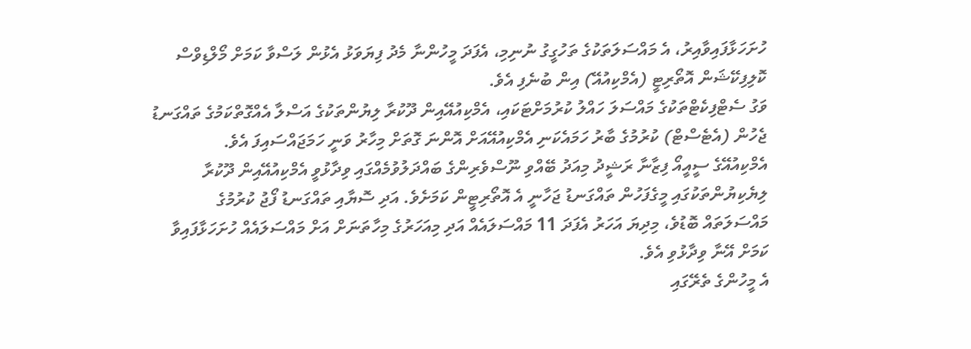ހުށަހަޅާފައިވާއިރު، އެ މައްސަލަތަކުގެ ތަހުގީގު ނުނިމި، އެފަދަ މީހުންނާ މެދު ފިޔަވަޅު އެޅުން ލަސްވާ ކަމަށް މޯލްޑިވްސް ކޮލިފިކޭޝަން އޮތޯރިޓީ (އެމްކިއުއޭ) އިން ބުނެފި އެވެ.
ވަގު ސެޓްފިކެޓްތަކުގެ މައްސަލަ ހައްލު ކުރުމަށްޓަކައި، އެމްކިއުއޭއިން ދޫކުރާ ލިޔުންތަކުގެ އަސްލާ އެއްގޮތްކަމުގެ ތައްގަނޑު ޖެހުން (އެޓެސްޓް) ކުރުމުގެ ބާރު ހަމައެކަނި އެމްކިއުއޭއަށް އޮންނަ ގޮތަށް މިހާރު ވަނީ ހަމަޖައްސައިފަ އެވެ.
އެމްކިއުއޭގެ ސީއީއޯ ފިޒާނާ ރަޝީދު މިއަދު ބޭއްވި ނޫސްވެރިންގެ ބައްދަލުވުމެއްގައި ވިދާޅުވީ އެމްކިއުއޭއިން ދޫކުރާ ލިޔެކިޔުންތަކުގައި މީގެފަހުން ތައްގަނޑު ޖަހާނީ އެ އޮތޯރިޓީން ކަމަށެވެ. އަދި ސޮޔާއި ތައްގަނޑު ފޯޖު ކުރުމުގެ މައްސަލަތައް ބޮޑުވެ، މިދިޔަ އަހަރު އެފަދަ 11 މައްސަލައެއް އަދި މިއަހަރުގެ މިހާތަނަށް އަށް މައްސަލައެއް ހުށަހަޅާފައިވާ ކަމަށް އޭނާ ވިދާޅުވި އެވެ.
އެ މީހުންގެ ތެރޭގައި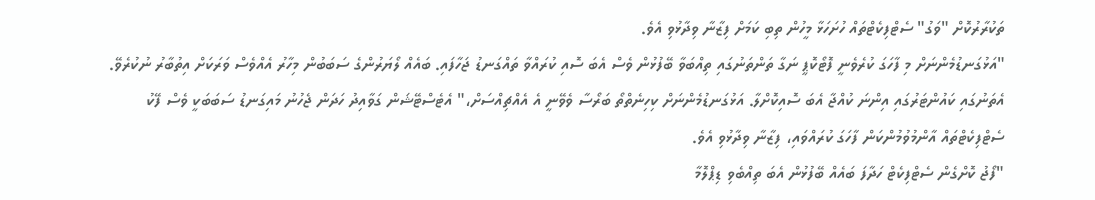ތަކުރާރުކޮށް "ވަގު" ސެޓްފިކެޓްތައް ހުށަހަޅާ މީހުން ތިބި ކަމަށް ފިޒާނާ ވިދާޅުވި އެވެ.
"އަޅުގަނޑުމެންނަށް މި ފާހަގަ ކުރެވެނީ ފޮޓޯކޮޕީ ނަގާ ތަންތަނުގައި ތިއްބަވާ ބޭފުޅުން ވެސް އެބަ ސޮއި ކުރައްވާ ތައްގަނޑު ޖަހާފައި. ބައެއް ލޯޔަރުންގެ ސަބަބުން މިހާރު އެއްވެސް ވަރަކަށް އިތުބާރު ނުކުރެވޭ. އެތަނުގައި ކައުންޓަރުގައި އިންނަ ކުއްޖާ އެބަ ސޮއިކޮށްލާ. އަޅުގަނޑުމެންނަށް ކިހިނެތްތޯ ބަރޯސާ ވެވޭނީ އެ އެއްޗިއްސަށް،" އެޓެސްޓޭޝަން ގަވާއިދު ހަދަން ޖެހުނު މައިގަނޑު ސަބަބަކީ ވެސް ފޭކު ސެޓްފިކެޓްތައް އާންމުވުމުންކަން ފާހަގަ ކުރައްވައި، ފިޒާނާ ވިދާޅުވި އެވެ.
"ފޯޖު ކޮށްގެން ސެޓްފިކެޓް ހަދާފަ ބައެއް ބޭފުޅުން އެބަ ތިއްބެވި ޑިޕްލޮމާ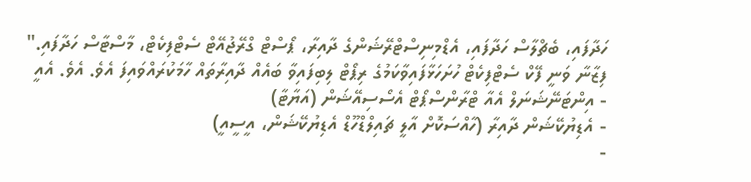ހަދާފައި، ބެޗްލާސް ހަދާފައި، އެޑްމިނިސްޓްރޭޝަންގެ ދާއިރާ، ޕޯސްޓް ގްރޭޖުއޭޓް ސެޓްފިކެޓް، މާސްޓާސް ހަދާފައި."
ފިޒާނާ ވަނީ ފޭކް ސެޓްފިކެޓް ހުށަހަޅާފައިވާކަމުގެ ރިޕޯޓް ލިބިފައިވާ ބައެއް ދާއިރާތައް ހާމަކުރައްވައިފަ އެވެ. އެވެ. އެއީ
- އިންޓަނޭޝަނަލް އެއާ ޓްރާންސްޕޯޓް އެސޯސިއޭޝަން (އަޔާޓާ)
- އެޑިޔުކޭޝަން ދާއިރާ (ހާއްސަކޮށް އާލީ ޗައިލްޑްހޫޑް އެޑިޔުކޭޝަން، އީސީއީ)
-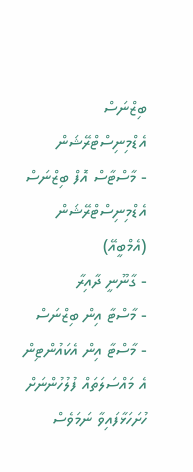ބިޒްނަސް އެޑްމިނިސްޓްރޭޝަން
- މާސްޓާސް އޮފް ބިޒްނަސް އެޑްމިނިސްޓްރޭޝަން (އެމްބީއޭ)
- ގާނޫނީ ދާއިރާ
- މާސްޓާ އިން ބިޒްނަސް
- މާސްޓާ އިން އެކައުންޓިން
އެ މައްސަލަތައް ފުލުހުންނަށް ހުށަހަޅާފައިވާ ނަމަވެސް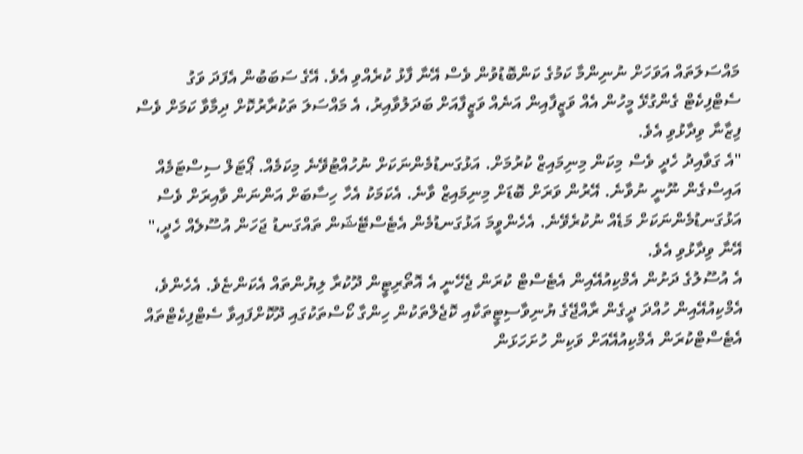މައްސަލަތައް އަވަހަށް ނުނިންމާ ކަމުގެ ކަންބޮޑުވުން ވެސް އޭނާ ފާޅު ކުރެއްވި އެވެ. އޭގެ ސަބަބުން އެފަދަ ވަގު ސެޓްފިކެޓް ގެންގުޅޭ މީހުން އެއް ވަޒީފާއިން އަނެއް ވަޒީފާއަށް ބަދަލުވާއިރު، އެ މައްސަލަ ތަކުރާރުކޮށް ދިމާވާ ކަމަށް ވެސް ފިޒާނާ ވިދާޅުވި އެވެ.
"އެ ގަވާއިދު ހެދީ ވެސް މިކަން މިނިމައިޒް ކުރުމަށް. އަޅުގަނޑުމެންނަކަށް ނުހުއްޓުވޭނެ މިކަމެއް. ޕޯޓަލް ސިސްޓަމެއް އައިސްގެން ނޫނީ ނުވާނެ. އޭރުން ވަރަށް ބޮޑަށް މިނިމައިޒް ވާނެ. އެކަމަކު އެހާ ހިސާބަށް އަންނަން ވާއިރަށް ވެސް އަޅުގަނޑުމެންނަކަށް މަޑެއް ނުކުރެވޭނެ. އެހެންވީމަ އަޅުގަނޑުމެން އެޓެސްޓޭޝަން ތައްގަނޑު ޖަހަން އުސޫލެއް ހެދީ،" އޭނާ ވިދާޅުވި އެވެ.
އެ އުސޫލުގެ ދަށުން އެމްކިއުއޭއިން އެޓެސްޓް ކުރަން ޖެހޭނީ އެ އޮތޯރިޓީން ދޫކުރާ ލިޔުންތައް އެކަންޏެވެ. އެހެންވެ، އެމްކިއުއޭއިން ހުއްދަ ދީގެން ރާއްޖޭގެ ޔުނިވާސިޓީތަކާއި ކޮޖެލްތަކުން ހިންގާ ކޯސްތަކުގައި ދޫކޮށްފައިވާ ސެޓްފިކެޓްތައް އެޓެސްޓްކުރަން އެމްކިއުއޭއަށް ވަކިން ހުށަހަޅަން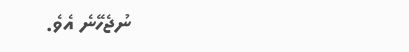ނުޖެހޭނެ އެވެ.